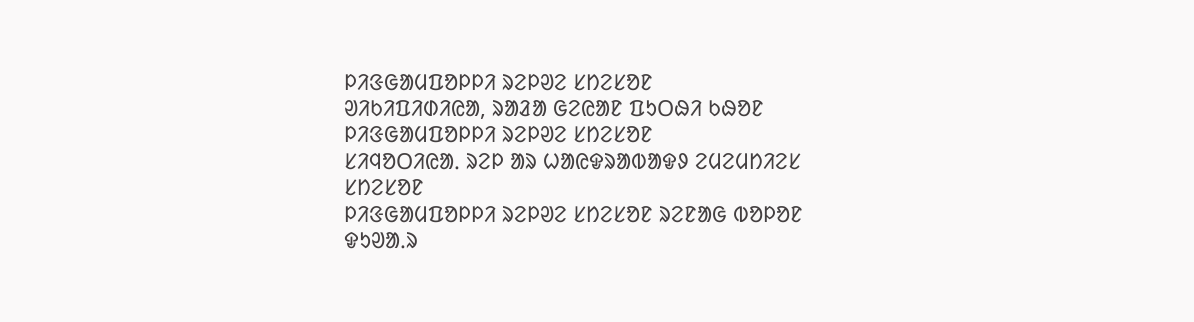ᱞᱤᱝᱜᱟᱢᱯᱚᱞᱞᱤ ᱨᱮᱞᱣᱮ ᱥᱴᱮᱥᱚᱱ
ᱣᱤᱠᱤᱯᱤᱰᱤᱭᱟ, ᱨᱟᱲᱟ ᱜᱮᱭᱟᱱ ᱯᱩᱛᱷᱤ ᱠᱷᱚᱱ
ᱞᱤᱝᱜᱟᱢᱯᱚᱞᱞᱤ ᱨᱮᱞᱣᱮ ᱥᱴᱮᱥᱚᱱ
ᱥᱤᱧᱚᱛᱤᱭᱟᱹ ᱨᱮᱞ ᱟᱨ ᱦᱟᱭᱫᱨᱟᱵᱟᱫᱽ ᱮᱢᱮᱢᱴᱤᱮᱥ ᱥᱴᱮᱥᱚᱱ
ᱞᱤᱝᱜᱟᱢᱯᱚᱞᱞᱤ ᱨᱮᱞᱣᱮ ᱥᱴᱮᱥᱚᱱ ᱨᱮᱱᱟᱜ ᱵᱚᱞᱚᱱ ᱫᱩᱣᱟᱹᱨ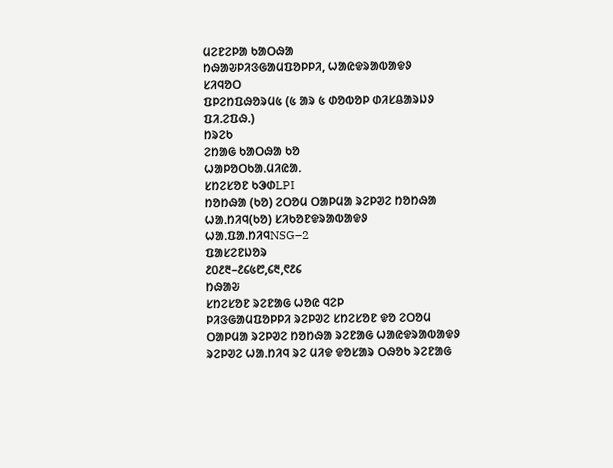ᱢᱮᱱᱮᱞᱟ ᱠᱟᱛᱷᱟ
ᱴᱷᱟᱶᱞᱤᱝᱜᱟᱢᱯᱚᱞᱞᱤ, ᱦᱟᱭᱫᱨᱟᱵᱟᱫᱽ
ᱥᱤᱧᱚᱛ
ᱯᱞᱮᱴᱯᱷᱚᱨᱢ᱕ (᱕ ᱟᱨ ᱕ ᱰᱚᱵᱚᱞ ᱰᱤᱥᱪᱟᱨᱡᱽ ᱯᱤ.ᱮᱯᱷ.)
ᱴᱨᱮᱠ
ᱮᱴᱟᱜ ᱠᱟᱛᱷᱟ ᱠᱚ
ᱦᱟᱞᱚᱛᱠᱟᱹᱢᱤᱭᱟᱹ
ᱥᱴᱮᱥᱚᱱ ᱠᱳᱰLPI
ᱴᱚᱴᱷᱟ (ᱠᱚ) ᱮᱛᱚᱢ ᱛᱟᱞᱢᱟ ᱨᱮᱞᱣᱮ ᱴᱚᱴᱷᱟ
ᱦᱟᱹᱴᱤᱧ(ᱠᱚ) ᱥᱤᱠᱚᱱᱫᱨᱟᱵᱟᱫᱽ
ᱦᱟᱹᱯᱟᱹᱴᱤᱧNSG–2
ᱯᱟᱥᱮᱱᱡᱚᱨ
᱒᱐᱒᱓–᱒᱔᱕᱘,᱔᱓,᱖᱒᱔
ᱴᱷᱟᱶ
ᱥᱴᱮᱥᱚᱱ ᱨᱮᱱᱟᱜ ᱦᱚᱭ ᱧᱮᱞ
ᱞᱤᱝᱜᱟᱢᱯᱚᱞᱞᱤ ᱨᱮᱞᱣᱮ ᱥᱴᱮᱥᱚᱱ ᱫᱚ ᱮᱛᱚᱢ ᱛᱟᱞᱢᱟ ᱨᱮᱞᱣᱮ ᱴᱚᱴᱷᱟ ᱨᱮᱱᱟᱜ ᱦᱟᱭᱫᱨᱟᱵᱟᱫᱽ ᱨᱮᱞᱣᱮ ᱦᱟᱹᱴᱤᱧ ᱨᱮ ᱢᱤᱫ ᱫᱚᱥᱟᱨ ᱛᱷᱚᱠ ᱨᱮᱱᱟᱜ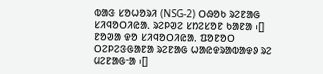ᱵᱟᱝ ᱥᱚᱦᱚᱨᱤ (NSG-2) ᱛᱷᱚᱠ ᱨᱮᱱᱟᱜ ᱥᱤᱧᱚᱛᱤᱭᱟᱹ ᱨᱮᱞᱣᱮ ᱥᱴᱮᱥᱚᱱ ᱠᱟᱱᱟ ᱾[] ᱱᱚᱣᱟ ᱫᱚ ᱥᱤᱧᱚᱛᱤᱭᱟᱹ ᱯᱚᱱᱚᱛ ᱛᱮᱞᱮᱝᱜᱟᱱᱟ ᱨᱮᱱᱟᱜ ᱦᱟᱭᱫᱨᱟᱵᱟᱫᱽ ᱨᱮ ᱢᱮᱱᱟᱜᱼᱟ ᱾[]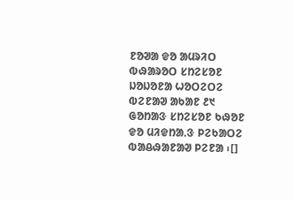ᱱᱚᱣᱟ ᱫᱚ ᱟᱢᱨᱤᱛ ᱵᱷᱟᱨᱚᱛ ᱥᱴᱮᱥᱚᱱ ᱡᱚᱡᱚᱱᱟ ᱦᱚᱛᱮᱛᱮ ᱵᱮᱱᱟᱣ ᱟᱠᱟᱱ ᱒᱑ ᱜᱚᱴᱟᱝ ᱥᱴᱮᱥᱚᱱ ᱠᱷᱚᱱ ᱫᱚ ᱢᱤᱫᱴᱟᱹᱝ ᱞᱮᱠᱟᱛᱮ ᱵᱟᱪᱷᱟᱱᱟᱣ ᱞᱮᱱᱟ ᱾[]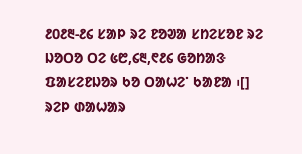᱒᱐᱒᱓-᱒᱔ ᱥᱟᱞ ᱨᱮ ᱱᱚᱣᱟ ᱥᱴᱮᱥᱚᱱ ᱨᱮ ᱡᱚᱛᱚ ᱛᱮ ᱕᱘,᱔᱓,᱖᱒᱔ ᱜᱚᱴᱟᱝ ᱯᱟᱥᱮᱱᱡᱚᱨ ᱠᱚ ᱛᱟᱦᱮᱸ ᱠᱟᱱᱟ ᱾[]
ᱨᱮᱞ ᱰᱟᱦᱟᱨ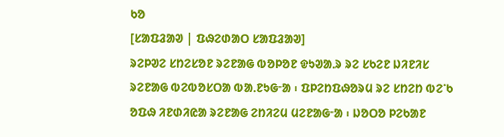ᱠᱚ
[ᱥᱟᱯᱲᱟᱣ | ᱯᱷᱮᱰᱟᱛ ᱥᱟᱯᱲᱟᱣ]
ᱨᱮᱞᱣᱮ ᱥᱴᱮᱥᱚᱱ ᱨᱮᱱᱟᱜ ᱵᱚᱞᱚᱱ ᱫᱩᱣᱟᱹᱨ ᱨᱮ ᱥᱠᱮᱱ ᱡᱤᱱᱤᱥ ᱨᱮᱱᱟᱜ ᱵᱮᱵᱚᱥᱛᱟ ᱵᱟᱹᱱᱩᱜᱼᱟ ᱾ ᱯᱞᱮᱴᱯᱷᱚᱨᱢ ᱨᱮ ᱥᱴᱮᱴ ᱵᱮᱸᱠ ᱚᱯᱷ ᱤᱱᱰᱤᱭᱟ ᱨᱮᱱᱟᱜ ᱮᱴᱤᱮᱢ ᱢᱮᱱᱟᱜᱼᱟ ᱾ ᱡᱚᱛᱚ ᱞᱮᱠᱟᱱ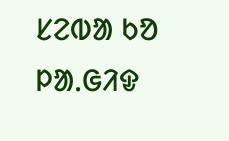ᱥᱮᱵᱟ ᱠᱚ ᱞᱟᱹᱜᱤᱫ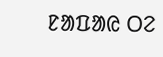ᱱᱟᱯᱟᱭ ᱛᱮ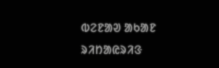ᱵᱮᱱᱟᱣ ᱟᱠᱟᱱ ᱨᱤᱴᱟᱭᱨᱤᱝ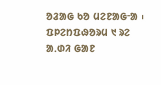ᱚᱲᱟᱜ ᱠᱚ ᱢᱮᱱᱟᱜᱼᱟ ᱾ ᱯᱞᱮᱴᱯᱷᱚᱨᱢ ᱑ ᱨᱮ ᱟᱹᱰᱤ ᱜᱟᱱ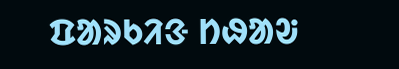ᱯᱟᱨᱠᱤᱝ ᱴᱷᱟᱶ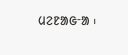ᱢᱮᱱᱟᱜᱼᱟ ᱾